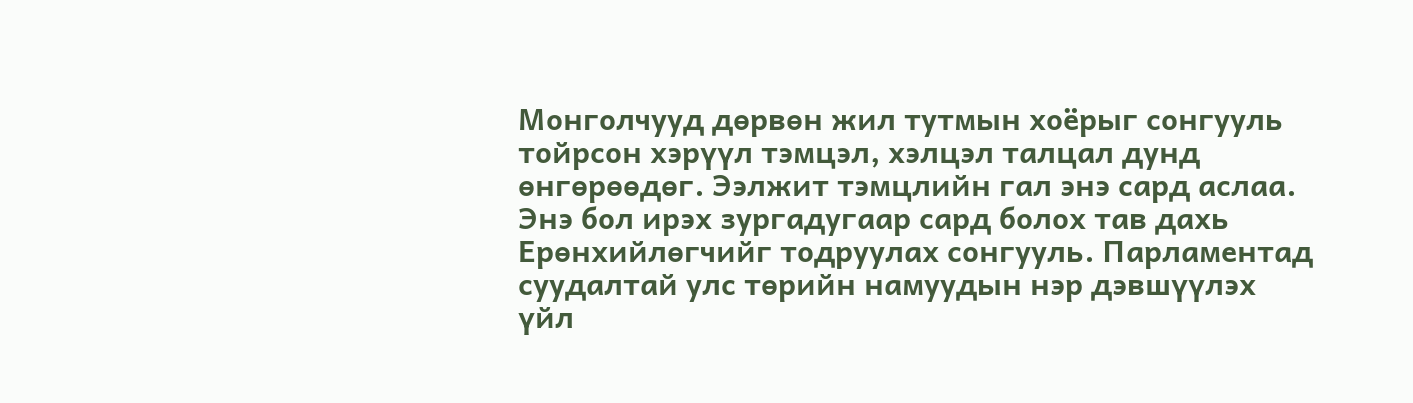Монголчууд дөрвөн жил тутмын хоёрыг сонгууль тойрсон хэрүүл тэмцэл, хэлцэл талцал дунд өнгөрөөдөг. Ээлжит тэмцлийн гал энэ сард аслаа. Энэ бол ирэх зургадугаар сард болох тав дахь Ерөнхийлөгчийг тодруулах сонгууль. Парламентад суудалтай улс төрийн намуудын нэр дэвшүүлэх үйл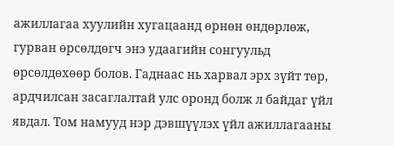ажиллагаа хуулийн хугацаанд өрнөн өндөрлөж, гурван өрсөлдөгч энэ удаагийн сонгуульд өрсөлдөхөөр болов. Гаднаас нь харвал эрх зүйт төр, ардчилсан засаглалтай улс оронд болж л байдаг үйл явдал. Том намууд нэр дэвшүүлэх үйл ажиллагааны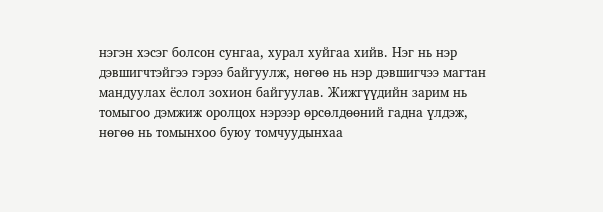нэгэн хэсэг болсон сунгаа, хурал хуйгаа хийв. Нэг нь нэр дэвшигчтэйгээ гэрээ байгуулж, нөгөө нь нэр дэвшигчээ магтан мандуулах ёслол зохион байгуулав. Жижгүүдийн зарим нь томыгоо дэмжиж оролцох нэрээр өрсөлдөөний гадна үлдэж, нөгөө нь томынхоо буюу томчуудынхаа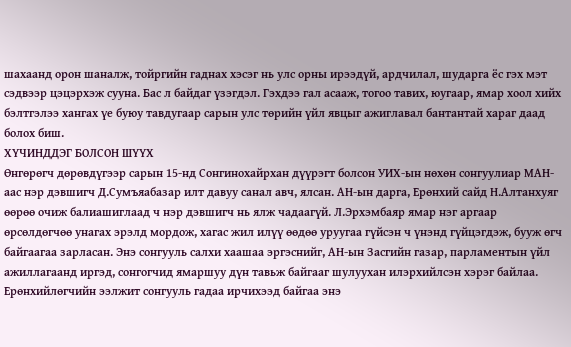шахаанд орон шаналж, тойргийн гаднах хэсэг нь улс орны ирээдүй, ардчилал, шударга ёс гэх мэт сэдвээр цэцэрхэж сууна. Бас л байдаг үзэгдэл. Гэхдээ гал асааж, тогоо тавих, юугаар, ямар хоол хийх бэлтгэлээ хангах үе буюу тавдугаар сарын улс төрийн үйл явцыг ажиглавал бантантай хараг даад болох биш.
ХҮЧИНДДЭГ БОЛСОН ШҮҮХ
Өнгөрөгч дөрөвдүгээр сарын 15-нд Сонгинохайрхан дүүрэгт болсон УИХ-ын нөхөн сонгуулиар МАН-аас нэр дэвшигч Д.Сумъяабазар илт давуу санал авч, ялсан. АН-ын дарга, Ерөнхий сайд Н.Алтанхуяг өөрөө очиж балиашиглаад ч нэр дэвшигч нь ялж чадаагүй. Л.Эрхэмбаяр ямар нэг аргаар өрсөлдөгчөө унагах эрэлд мордож, хагас жил илүү өөдөө уруугаа гүйсэн ч үнэнд гүйцэгдэж, бууж өгч байгаагаа зарласан. Энэ сонгууль салхи хаашаа эргэснийг, АН-ын Засгийн газар, парламентын үйл ажиллагаанд иргэд, сонгогчид ямаршуу дүн тавьж байгааг шулуухан илэрхийлсэн хэрэг байлаа. Ерөнхийлөгчийн ээлжит сонгууль гадаа ирчихээд байгаа энэ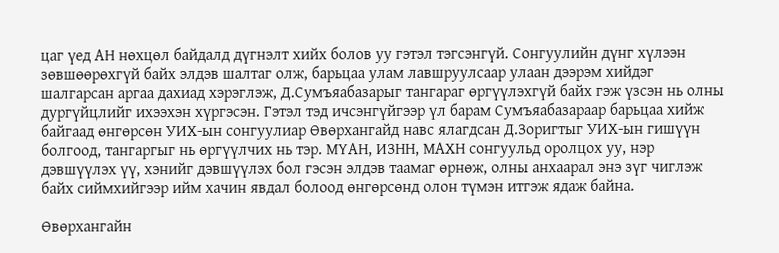цаг үед АН нөхцөл байдалд дүгнэлт хийх болов уу гэтэл тэгсэнгүй. Сонгуулийн дүнг хүлээн зөвшөөрөхгүй байх элдэв шалтаг олж, барьцаа улам лавшруулсаар улаан дээрэм хийдэг шалгарсан аргаа дахиад хэрэглэж, Д.Сумъяабазарыг тангараг өргүүлэхгүй байх гэж үзсэн нь олны дургүйцлийг ихээхэн хүргэсэн. Гэтэл тэд ичсэнгүйгээр үл барам Сумъяабазараар барьцаа хийж байгаад өнгөрсөн УИХ-ын сонгуулиар Өвөрхангайд навс ялагдсан Д.Зоригтыг УИХ-ын гишүүн болгоод, тангаргыг нь өргүүлчих нь тэр. МҮАН, ИЗНН, МАХН сонгуульд оролцох уу, нэр дэвшүүлэх үү, хэнийг дэвшүүлэх бол гэсэн элдэв таамаг өрнөж, олны анхаарал энэ зүг чиглэж байх сиймхийгээр ийм хачин явдал болоод өнгөрсөнд олон түмэн итгэж ядаж байна.

Өвөрхангайн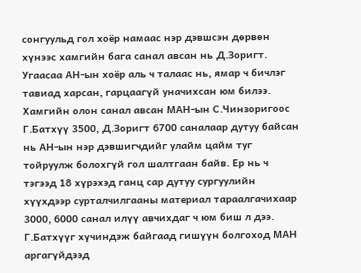сонгуульд гол хоёр намаас нэр дэвшсэн дөрвөн хүнээс хамгийн бага санал авсан нь Д.Зоригт. Угаасаа АН-ын хоёр аль ч талаас нь, ямар ч бичлэг тавиад харсан, гарцаагүй уначихсан юм билээ. Хамгийн олон санал авсан МАН-ын С.Чинзоригоос Г.Батхүү 3500, Д.Зоригт 6700 саналаар дутуу байсан нь АН-ын нэр дэвшигчдийг улайм цайм туг тойруулж болохгүй гол шалтгаан байв. Ер нь ч тэгээд 18 хүрэхэд ганц сар дутуу сургуулийн хүүхдээр сурталчилгааны материал тараалгачихаар 3000, 6000 санал илүү авчихдаг ч юм биш л дээ. Г.Батхүүг хүчиндэж байгаад гишүүн болгоход МАН аргагүйдээд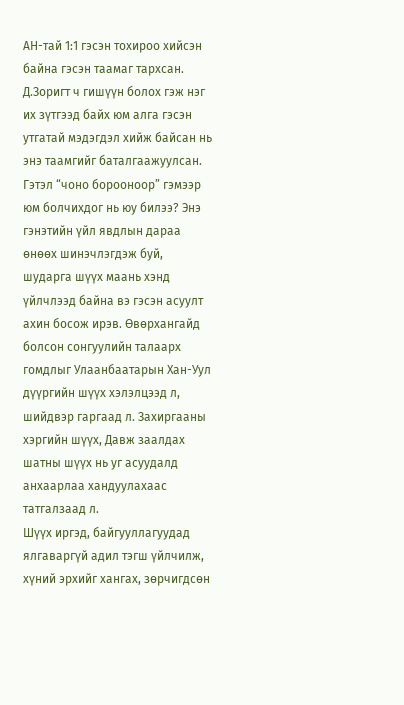АН-тай 1:1 гэсэн тохироо хийсэн байна гэсэн таамаг тархсан. Д.Зоригт ч гишүүн болох гэж нэг их зүтгээд байх юм алга гэсэн утгатай мэдэгдэл хийж байсан нь энэ таамгийг баталгаажуулсан. Гэтэл “чоно борооноор” гэмээр юм болчихдог нь юу билээ? Энэ гэнэтийн үйл явдлын дараа өнөөх шинэчлэгдэж буй, шударга шүүх маань хэнд үйлчлээд байна вэ гэсэн асуулт ахин босож ирэв. Өвөрхангайд болсон сонгуулийн талаарх гомдлыг Улаанбаатарын Хан-Уул дүүргийн шүүх хэлэлцээд л, шийдвэр гаргаад л. Захиргааны хэргийн шүүх, Давж заалдах шатны шүүх нь уг асуудалд анхаарлаа хандуулахаас татгалзаад л.
Шүүх иргэд, байгууллагуудад ялгаваргүй адил тэгш үйлчилж, хүний эрхийг хангах, зөрчигдсөн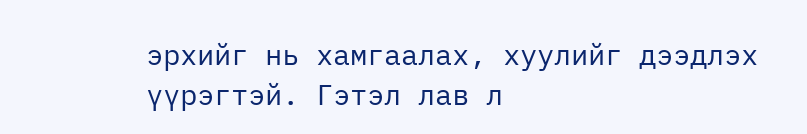эрхийг нь хамгаалах, хуулийг дээдлэх үүрэгтэй. Гэтэл лав л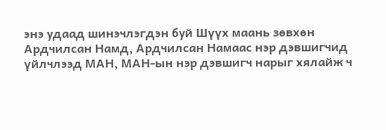энэ удаад шинэчлэгдэн буй Шүүх маань зөвхөн Ардчилсан Намд, Ардчилсан Намаас нэр дэвшигчид үйлчлээд МАН, МАН-ын нэр дэвшигч нарыг хялайж ч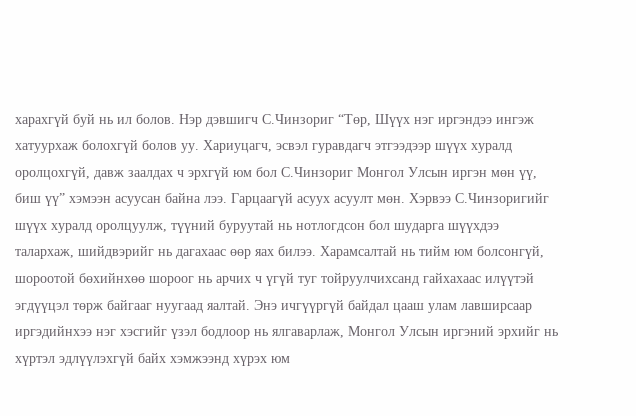харахгүй буй нь ил болов. Нэр дэвшигч С.Чинзориг “Төр, Шүүх нэг иргэндээ ингэж хатуурхаж болохгүй болов уу. Хариуцагч, эсвэл гуравдагч этгээдээр шүүх хуралд оролцохгүй, давж заалдах ч эрхгүй юм бол С.Чинзориг Монгол Улсын иргэн мөн үү, биш үү” хэмээн асуусан байна лээ. Гарцаагүй асуух асуулт мөн. Хэрвээ С.Чинзоригийг шүүх хуралд оролцуулж, түүний буруутай нь нотлогдсон бол шударга шүүхдээ талархаж, шийдвэрийг нь дагахаас өөр яах билээ. Харамсалтай нь тийм юм болсонгүй, шороотой бөхийнхөө шороог нь арчих ч үгүй туг тойруулчихсанд гайхахаас илүүтэй эгдүүцэл төрж байгааг нуугаад яалтай. Энэ ичгүүргүй байдал цааш улам лавширсаар иргэдийнхээ нэг хэсгийг үзэл бодлоор нь ялгаварлаж, Монгол Улсын иргэний эрхийг нь хүртэл эдлүүлэхгүй байх хэмжээнд хүрэх юм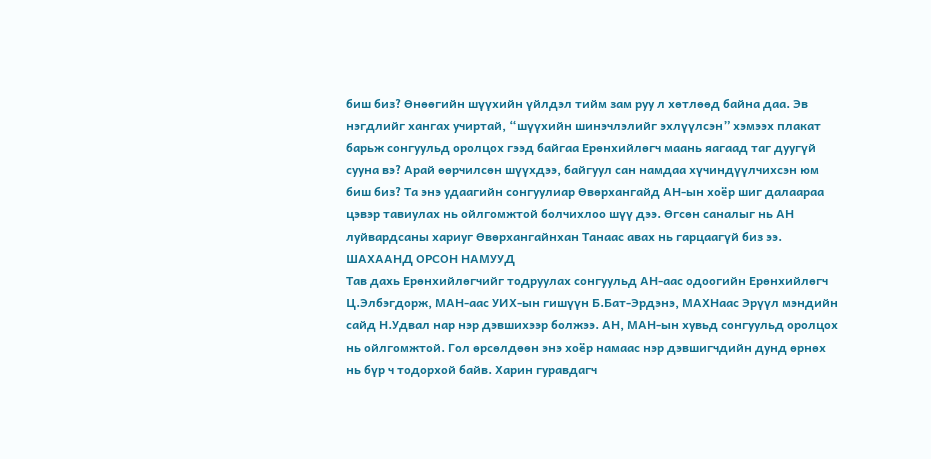биш биз? Өнөөгийн шүүхийн үйлдэл тийм зам руу л хөтлөөд байна даа. Эв нэгдлийг хангах учиртай, “шүүхийн шинэчлэлийг эхлүүлсэн” хэмээх плакат барьж сонгуульд оролцох гээд байгаа Ерөнхийлөгч маань яагаад таг дуугүй сууна вэ? Арай өөрчилсөн шүүхдээ, байгуул сан намдаа хүчиндүүлчихсэн юм биш биз? Та энэ удаагийн сонгуулиар Өвөрхангайд АН-ын хоёр шиг далаараа цэвэр тавиулах нь ойлгомжтой болчихлоо шүү дээ. Өгсөн саналыг нь АН луйвардсаны хариуг Өвөрхангайнхан Танаас авах нь гарцаагүй биз ээ.
ШАХААНД ОРСОН НАМУУД
Тав дахь Ерөнхийлөгчийг тодруулах сонгуульд АН-аас одоогийн Ерөнхийлөгч Ц.Элбэгдорж, МАН-аас УИХ-ын гишүүн Б.Бат-Эрдэнэ, МАХНаас Эрүүл мэндийн сайд Н.Удвал нар нэр дэвшихээр болжээ. АН, МАН-ын хувьд сонгуульд оролцох нь ойлгомжтой. Гол өрсөлдөөн энэ хоёр намаас нэр дэвшигчдийн дунд өрнөх нь бүр ч тодорхой байв. Харин гуравдагч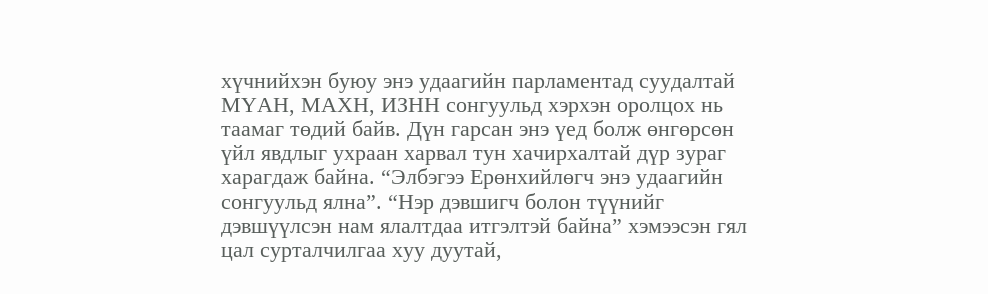хүчнийхэн буюу энэ удаагийн парламентад суудалтай МҮАН, МАХН, ИЗНН сонгуульд хэрхэн оролцох нь таамаг төдий байв. Дүн гарсан энэ үед болж өнгөрсөн үйл явдлыг ухраан харвал тун хачирхалтай дүр зураг харагдаж байна. “Элбэгээ Ерөнхийлөгч энэ удаагийн сонгуульд ялна”. “Нэр дэвшигч болон түүнийг дэвшүүлсэн нам ялалтдаа итгэлтэй байна” хэмээсэн гял цал сурталчилгаа хуу дуутай,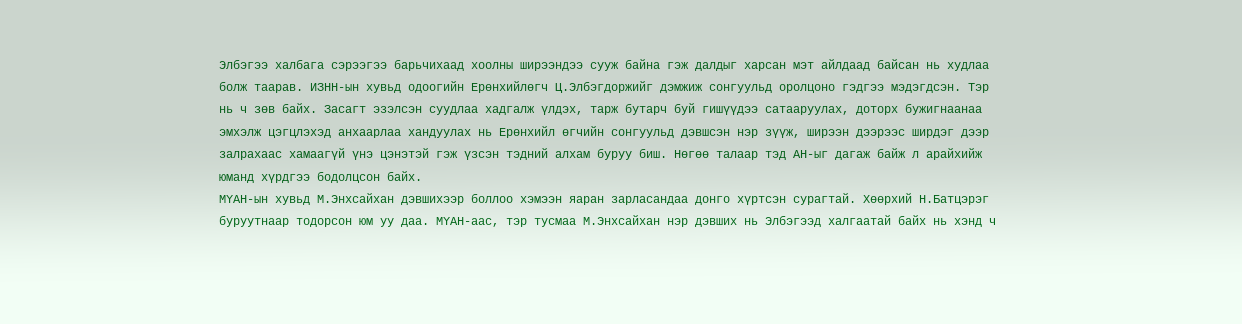Элбэгээ халбага сэрээгээ барьчихаад хоолны ширээндээ сууж байна гэж далдыг харсан мэт айлдаад байсан нь худлаа болж таарав. ИЗНН-ын хувьд одоогийн Ерөнхийлөгч Ц.Элбэгдоржийг дэмжиж сонгуульд оролцоно гэдгээ мэдэгдсэн. Тэр нь ч зөв байх. Засагт эзэлсэн суудлаа хадгалж үлдэх, тарж бутарч буй гишүүдээ сатааруулах, доторх бужигнаанаа эмхэлж цэгцлэхэд анхаарлаа хандуулах нь Ерөнхийл өгчийн сонгуульд дэвшсэн нэр зүүж, ширээн дээрээс ширдэг дээр залрахаас хамаагүй үнэ цэнэтэй гэж үзсэн тэдний алхам буруу биш. Нөгөө талаар тэд АН-ыг дагаж байж л арайхийж юманд хүрдгээ бодолцсон байх.
МҮАН-ын хувьд М.Энхсайхан дэвшихээр боллоо хэмээн яаран зарласандаа донго хүртсэн сурагтай. Хөөрхий Н.Батцэрэг буруутнаар тодорсон юм уу даа. МҮАН-аас, тэр тусмаа М.Энхсайхан нэр дэвших нь Элбэгээд халгаатай байх нь хэнд ч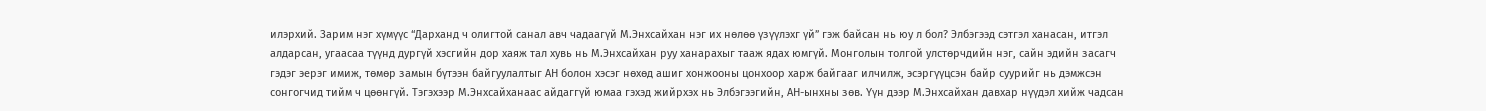илэрхий. Зарим нэг хүмүүс “Дарханд ч олигтой санал авч чадаагүй М.Энхсайхан нэг их нөлөө үзүүлэхг үй” гэж байсан нь юу л бол? Элбэгээд сэтгэл ханасан, итгэл алдарсан, угаасаа түүнд дургүй хэсгийн дор хаяж тал хувь нь М.Энхсайхан руу ханарахыг тааж ядах юмгүй. Монголын толгой улстөрчдийн нэг, сайн эдийн засагч гэдэг эерэг имиж, төмөр замын бүтээн байгуулалтыг АН болон хэсэг нөхөд ашиг хонжооны цонхоор харж байгааг илчилж, эсэргүүцсэн байр суурийг нь дэмжсэн сонгогчид тийм ч цөөнгүй. Тэгэхээр М.Энхсайханаас айдаггүй юмаа гэхэд жийрхэх нь Элбэгээгийн, АН-ынхны зөв. Үүн дээр М.Энхсайхан давхар нүүдэл хийж чадсан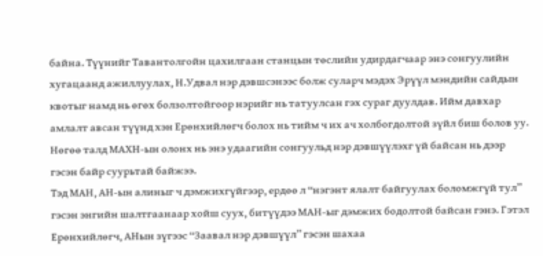байна. Түүнийг Тавантолгойн цахилгаан станцын төслийн удирдагчаар энэ сонгуулийн хугацаанд ажиллуулах, Н.Удвал нэр дэвшсэнээс болж суларч мэдэх Эрүүл мэндийн сайдын квотыг намд нь өгөх болзолтойгоор нэрийг нь татуулсан гэх сураг дуулдав. Ийм давхар амлалт авсан түүнд хэн Ерөнхийлөгч болох нь тийм ч их ач холбогдолтой зүйл биш болов уу. Нөгөө талд МАХН-ын олонх нь энэ удаагийн сонгуульд нэр дэвшүүлэхг үй байсан нь дээр гэсэн байр суурьтай байжээ.
Тэд МАН, АН-ын алиныг ч дэмжихгүйгээр, ердөө л “нэгэнт ялалт байгуулах боломжгүй тул” гэсэн энгийн шалтгаанаар хойш суух, битүүдээ МАН-ыг дэмжих бодолтой байсан гэнэ. Гэтэл Ерөнхийлөгч, АНын зүгээс “Заавал нэр дэвшүүл” гэсэн шахаа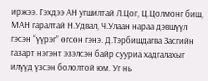иржээ. Гэхдээ АН угшилтай Л.Цог, Ц.Цолмонг биш, МАН гаралтай Н.Удвал, Ч.Улаан нараа дэвшүүл гэсэн “үүрэг” өгсөн гэнэ. Д.Тэрбишдагва Засгийн газарт нэгэнт эзэлсэн байр сууриа хадгалахыг илүүд үзсэн бололтой юм. Уг нь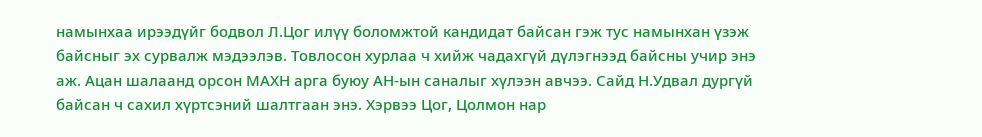намынхаа ирээдүйг бодвол Л.Цог илүү боломжтой кандидат байсан гэж тус намынхан үзэж байсныг эх сурвалж мэдээлэв. Товлосон хурлаа ч хийж чадахгүй дүлэгнээд байсны учир энэ аж. Ацан шалаанд орсон МАХН арга буюу АН-ын саналыг хүлээн авчээ. Сайд Н.Удвал дургүй байсан ч сахил хүртсэний шалтгаан энэ. Хэрвээ Цог, Цолмон нар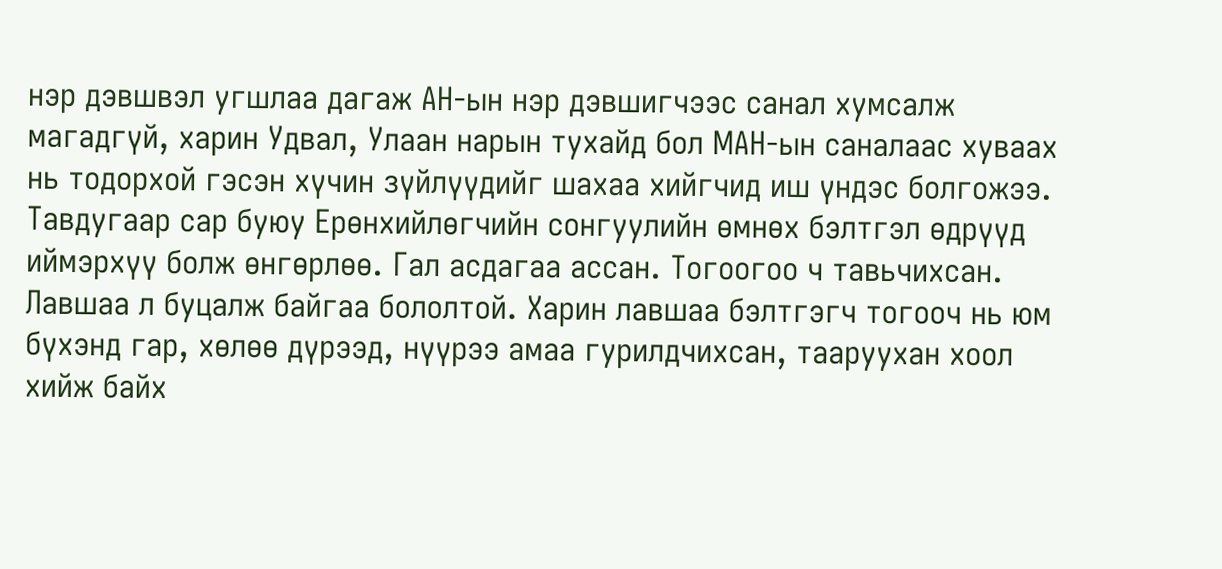нэр дэвшвэл угшлаа дагаж АН-ын нэр дэвшигчээс санал хумсалж магадгүй, харин Удвал, Улаан нарын тухайд бол МАН-ын саналаас хуваах нь тодорхой гэсэн хүчин зүйлүүдийг шахаа хийгчид иш үндэс болгожээ. Тавдугаар сар буюу Ерөнхийлөгчийн сонгуулийн өмнөх бэлтгэл өдрүүд иймэрхүү болж өнгөрлөө. Гал асдагаа ассан. Тогоогоо ч тавьчихсан. Лавшаа л буцалж байгаа бололтой. Харин лавшаа бэлтгэгч тогооч нь юм бүхэнд гар, хөлөө дүрээд, нүүрээ амаа гурилдчихсан, тааруухан хоол хийж байх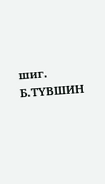шиг.
Б.ТҮВШИН